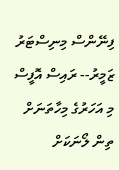ފިނޭންސް މިނިސްޓަރު ޒަމީރު-- ރައިސް އޮފީސް
މި އަހަރުގެ މިހާތަނަށް ތިން ލޯނަކަށް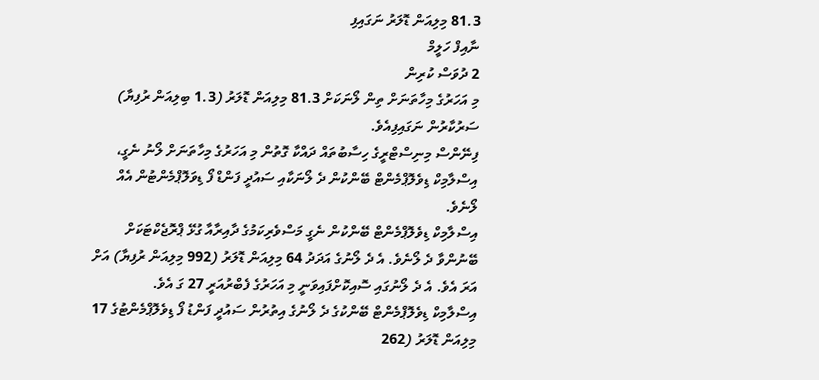81.3 މިލިއަން ޑޮލަރު ނަގައިފި
ނާއިފް ހަލީމް
2 ދުވަސް ކުރިން
މި އަހަރުގެ މިހާތަނަށް ތިން ލޯނަކަށް 81.3 މިލިއަން ޑޮލަރު (1.3 ބިލިއަން ރުފިޔާ) ސަރުކާރުން ނަގައިފިއެވެ.
ފިނޭންސް މިނިސްޓްރީގެ ހިސާބުތައް ދައްކާ ގޮތުން މި އަހަރުގެ މިހާތަނަށް ލޯނު ނެގީ، އިސްލާމިކް ޑިވެލޮޕްމެންޓް ބޭންކުން ދެ ލޯނަކާއި ސައުދީ ފަންޑް ފޯ ޑިވަލޮޕްމެންޓުން އެއް ލޯނެވެ.
އިސްލާމިކް ޑިވެލޮޕްމެންޓް ބޭންކުން ނެގީ މަސްވެރިކަމުގެ ދާއިރާއާ ގުޅޭ ޕްރޮޖެކްޓަކަށް ބޭނުންވާ ދެ ލޯނެވެ. އެ ދެ ލޯނުގެ އަދަދު 64 މިލިއަން ޑޮލަރު (992 މިލިއަން ރުފިޔާ) އަށް އަރަ އެވެ. އެ ދެ ލޯނުގައި ސޮއިކޮށްފައިވަނީ މި އަހަރުގެ ފެބްރުއަރީ 27 ގަ އެވެ.
އިސްލާމިކް ޑިވެލޮޕްމެންޓް ބޭންކުގެ ދެ ލޯނުގެ އިތުރުން ސައުދީ ފަންޑު ފޯ ޑިވެލޮޕްމެންޓުގެ 17 މިލިއަން ޑޮލަރު (262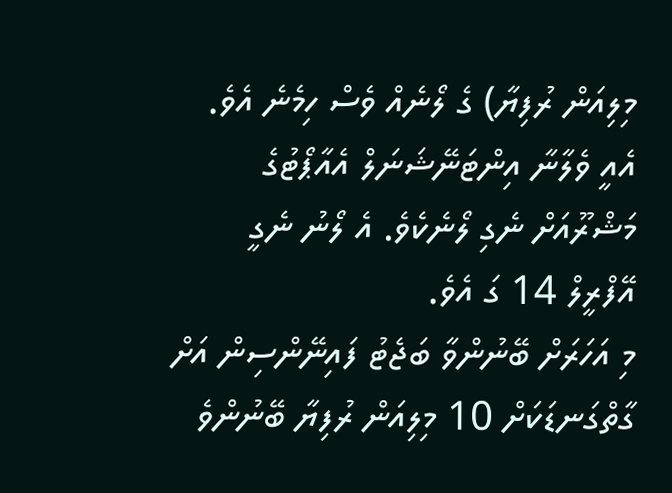މިލިއަން ރުފިޔާ) ގެ ލޯނެއް ވެސް ހިމެނެ އެވެ. އެއީ ވެލާނާ އިންޓަނޭޝަނަލް އެއާޕޯޓުގެ މަޝްރޫއަށް ނެގި ލޯނެކެވެ. އެ ލޯނު ނެގީ އޭފްރީލް 14 ގަ އެވެ.
މި އަހަރަށް ބޭނުންވާ ބަޖެޓު ފައިނޭންސިން އަށް ގާތްގަނޑަކަށް 10 މިލިއަން ރުފިޔާ ބޭނުންވެ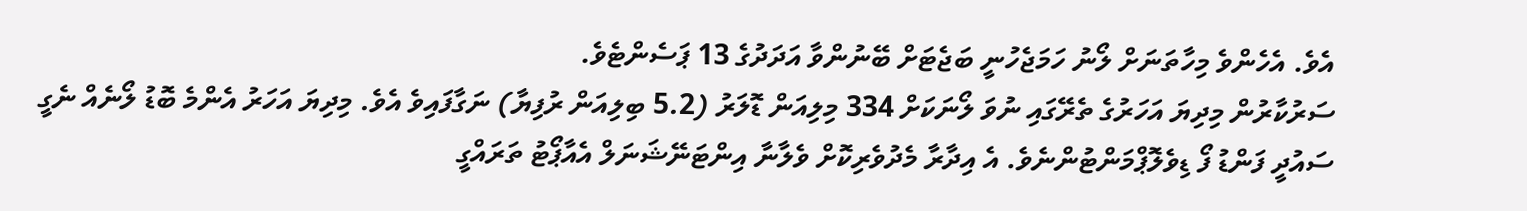އެވެ. އެހެންވެ މިހާތަނަށް ލޯނު ހަމަޖެހުނީ ބަޖެޓަށް ބޭނުންވާ އަދަދުގެ 13 ޕަސެންޓެވެ.
ސަރުކާރުން މިދިޔަ އަހަރުގެ ތެރޭގައި ނުވަ ލޯނަކަށް 334 މިލިއަން ޑޮލަރު (5.2 ބިލިއަން ރުފިޔާ) ނަގާފައިވެ އެވެ. މިދިޔަ އަހަރު އެންމެ ބޮޑު ލޯނެއް ނެގީ ސައުދީ ފަންޑު ފޯ ޑިވެލޮޕްމަންޓުންނެވެ. އެ އިދާރާ މެދުވެރިކޮށް ވެލާނާ އިންޓަނޭޝަނަލް އެއާޕޯޓު ތަރައްގީ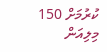ކުރުމަށް 150 މިލިއަން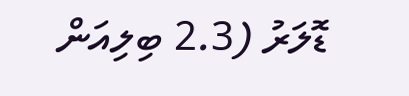ޑޮލަރު (2.3 ބިލިއަން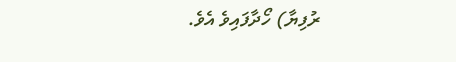ރުފިޔާ) ހޯދާފައިވެ އެވެ.